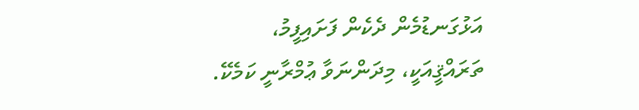އަޅުގަނޑުމެން ދެކެން ފަށައިފީމު، ތަރައްޤީއަކީ، މިދަންނަވާ ޢުމްރާނީ ކަމެކޭ.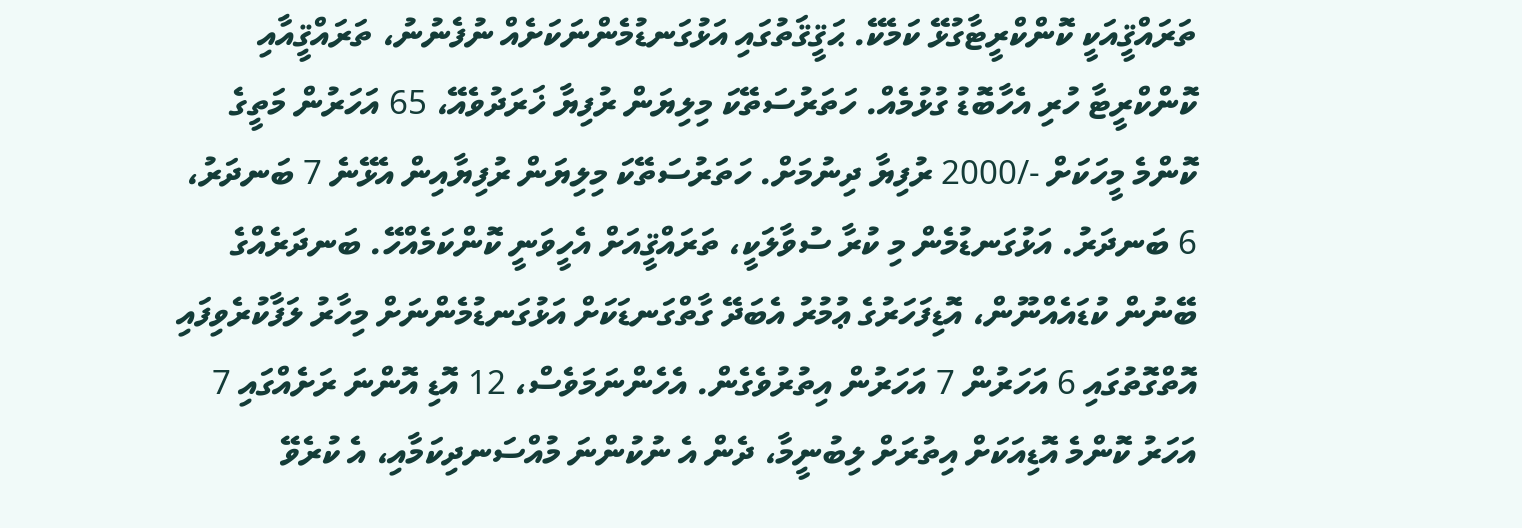ތަރައްޤީއަކީ ކޮންކްރީޓާގުޅޭ ކަމެކޭ. ޙަޤީޤަތުގައި އަޅުގަނޑުމެންނަކަށެއް ނުފެނުނު، ތަރައްޤީއާއި ކޮންކްރީޓާ ހުރި އެހާބޮޑު ގުޅުމެއް. ހަތަރުސަތޭކަ މިލިޔަން ރުފިޔާ ޚަރަދުވެއޭ، 65 އަހަރުން މަތީގެ ކޮންމެ މީހަކަށް -/2000 ރުފިޔާ ދިނުމަށް. ހަތަރުސަތޭކަ މިލިޔަން ރުފިޔާއިން އެޅޭނެ 7 ބަނދަރު، 6 ބަނދަރު. އަޅުގަނޑުމެން މި ކުރާ ސުވާލަކީ، ތަރައްޤީއަށް އެހީވަނީ ކޮންކަމެއްހޭ. ބަނދަރެއްގެ ބޭނުން ކުޑައެއްނޫން، އޮޑިފަހަރުގެ ޢުމުރު އެބަދޭ ގާތްގަނޑަކަށް އަޅުގަނޑުމެންނަށް މިހާރު ލަފާކުރެވިފައި އޮތްގޮތުގައި 6 އަހަރުން 7 އަހަރުން އިތުރުވެގެން. އެހެންނަމަވެސް، 12 އޮޑި އޮންނަ ރަށެއްގައި 7 އަހަރު ކޮންމެ އޮޑިއަކަށް އިތުރަށް ލިބުނީމާ، ދެން އެ ނުކުންނަ މުއްސަނދިކަމާއި، އެ ކުރެވޭ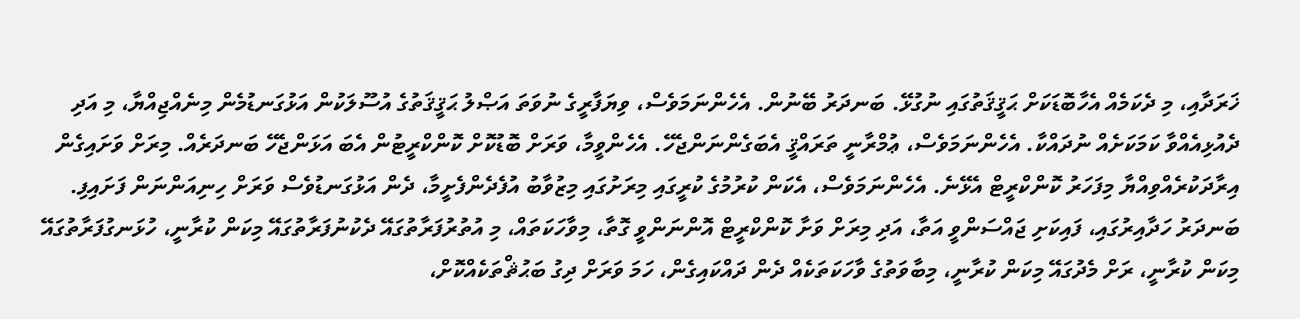ޚަރަދާއި، މި ދެކަމެއް އެހާބޮޑަކަށް ޙަޤީޤަތުގައި ނުގުޅޭ. ބަނދަރު ބޭނުން. އެހެންނަމަވެސް، ވިޔަފާރީގެ ނުވަތަ އަޞްލު ޙަޤީޤަތުގެ އުސޫލަކުން އަޅުގަނޑުމެން މިނެއްޖިއްޔާ، މި އަދި ދެއުޅިއެއްވާ ކަމަކަށެއް ނުދައްކާ. އެހެންނަމަވެސް، ޢުމްރާނީ ތަރައްޤީ އެބަގެންނަންޖެހޭ. އެހެންވީމާ، ވަރަށް ބޮޑުކޮށް ކޮންކްރީޓުން އެބަ އަޅަންޖެހޭ ބަނދަރެއް. މިރަށް ވަށައިގެން އިރާދަކުރެއްވިއްޔާ މިފަހަރު ކޮންކްރީޓް އެޅޭނެ. އެހެންނަމަވެސް، އެކަން ކުރުމުގެ ކުރީގައި މިރަށުގައި މިޒުވާބު އުފެދެންފެށީމާ، ދެން އަޅުގަނޑުވެސް ވަރަށް ހިނިއަންނަން ފަށައިފި. ބަނދަރު ހަދާއިރުގައި، ފައިކަށި ޖައްސަންވީ އަތާ، އަދި މިރަށް ވަށާ ކޮންކްރީޓް އޮންނަންވީ ގޮތާ، މިވާހަކަތައް، މި އުތުރުފަރާތުގައޭ ދެކުނުފަރާތުގައޭ މިކަން ކުރާނީ، ހުޅަނގުފަރާތުގައޭ މިކަން ކުރާނީ، ރަށް މެދުގައޭ މިކަން ކުރާނީ، މިބާވަތުގެ ވާހަކަތަކެއް ދެން ދައްކައިގެން، ހަމަ ވަރަށް ދިގު ބަޙުޘްތަކެއްކޮށް،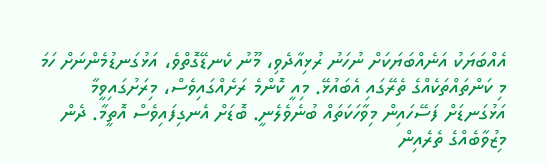އެއްބަޔަކު އަނެއްބަޔަކަށް ނުހަނު ރުޅިއާދެވި، މޫނު ކެނޑޭގޮތްވެ، އަޅުގަނޑުމެންނަށް ހަމަ މި ކަންތައްތަކެއްގެ ތެރޭގައި އެބައުޅޭ. މިއީ ކޮންމެ ރަށެއްގައިވެސް، މިރަށުގައިވީމާ އަޅުގަނޑަށް ފަސޭހައިން މިވާހަކަތައް ބުނެވެލެނީ. ބޮޑަށް އެނގިފައިވެސް އޮތީމާ. ދެން މިޒުވާބެއްގެ ތެރެއިން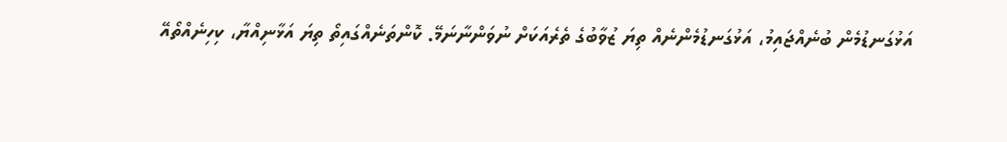އަޅުގަނޑުމެން ބުނެއްޖައިމު، އަޅުގަނޑުމެންނެއް ތިޔަ ޒުވާބުގެ ތެރެއަކަށް ނުވަންނާނަމޭ. ކޮންތަނެއްގައިތޯ ތިޔަ އަޅާނިއްޔާ، ކިހިނެއްތޯއޭ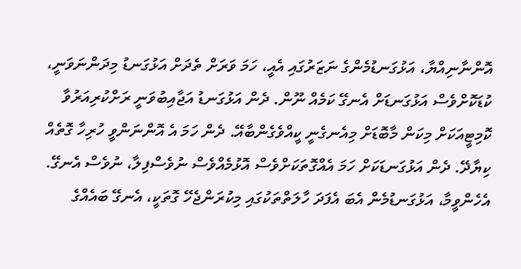އޮންނާނިއްޔާ، އަޅުގަނޑުމެންގެ ނަޒަރުގައި އެއީ، ހަމަ ވަރަށް ތެދަށް އަޅުގަނޑު މިދަންނަވަނީ، ކުޑަކޮށްވެސް އަޅުގަނޑަށް އެނގޭ ކަމެއް ނޫން. ދެން އަޅުގަނޑު އަޖާއިބުވަނީ ރަށްކުރިއަރުވާ ކޮމިޓީއަކަށް މިކަން މާބޮޑަށް މިއެނގެނީ ކީއްވެގެންބާއޭ. ދެން ހަމަ އެ އޮންނަންވީ ހުރިހާ ގޮތެއް ކިޔާދޭ. ދެން އަޅުގަނޑަކަށް ހަމަ އެއްގޮތަކަށްވެސް އޮޅުމެއްވެސް ނުވެސްފިލާ، ނުވެސް އެނގޭ. އެހެންވީމާ، އަޅުގަނޑުމެން އެބަ އެފަދަ ހާލަތްތަކުގައި މިކުރަންޖެހޭ ގޮތަކީ، އެނގޭ ބައެއްގެ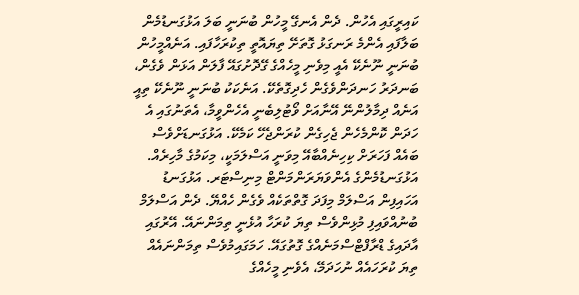ކައިރީގައި އެހުން. ދެން އެނގޭ މީހުން ބުނަނީ ބަލަ އަޅުގަނޑުމެން ބަލާފައި އެންމެ ރަނގަޅު ގޮތަށޭ ތިޔައޮތީ ތިކުރަހާފައި. އަނެއްމީހުން ބުނަނީ ނޫނެކޭ އެއީ މިވެނި މީހެއްގެ ގޭދޮށުގައޭ ފާލަން އަޅަން ވެގެން، ބަނދަރު ހަނދަންވެގެން ހެދިގޮތެކޭ. އަނެކަކު ބުނަނީ ނޫނެކޭ ތިއީ އަނެއް ދިމާލުންނޭ އޭނާއަށް ވޯޓުލިބެނީ އެހެންވީމާ، އެތަނުގައި އެ ހަދަން ކޮންމެހެން ޖެހިގެން ކުރަންޖެހޭ ކަމެކޭ. އަޅުގަނޑަށްވެސް ބައެއް ފަހަރަށް ކިހިނެއްބާއޭ މިވަނީ އަސްލަމަކީ، މިކަމުގެ މާހިރެއް. އަޅުގަނޑުމެންގެ އެންވަޔަރަންމަންޓް މިނިސްޓަރ. އަޅުގަނޑު އަހައިފިން އަސްލަމް މިފަދަ ގޮތްތަކެއް ވެގެން ހެއްޔޭ. ދެން އަސްލަމް ބުނުއްވައިފި މުޅިންވެސް ތިޔަ ކުރަހާ އުޅެނީ ތިމަންނައޭ. އޭރުގައި އާދައިގެ ޑްރާފްޓްސްމަނެއްގެ ގޮތުގައޭ. ހަމަގައިމުވެސް ތިމަންނައެއް ތިޔަ ކުރަހައެއް ނުހަދަމޭ، އެވެނި މީހެއްގެ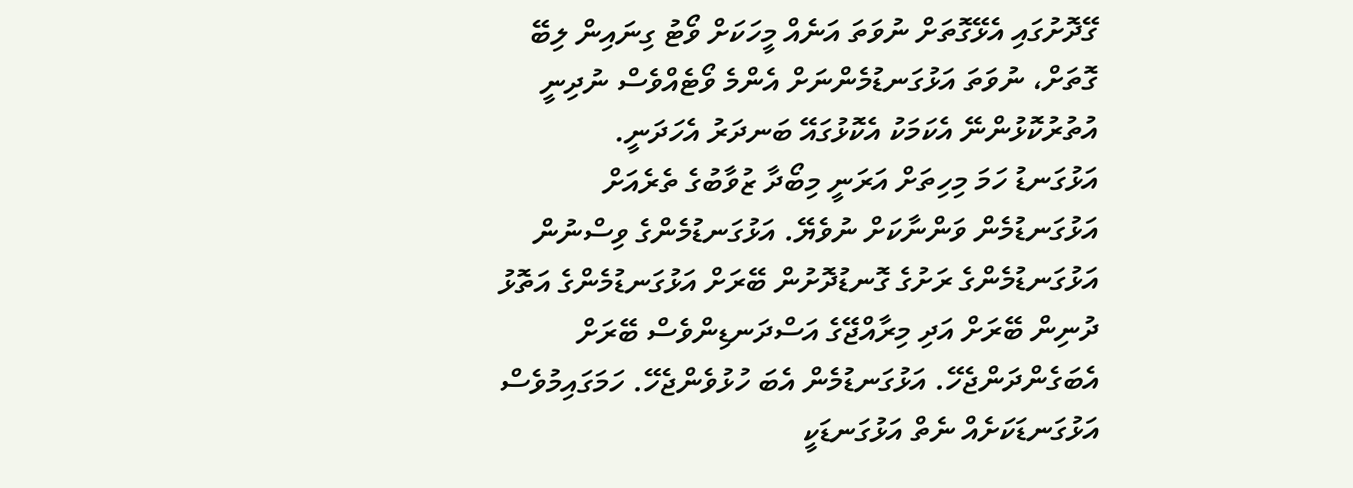ގޭދޮށުގައި އެޅޭގޮތަށް ނުވަތަ އަނެއް މީހަކަށް ވޯޓު ގިނައިން ލިބޭ ގޮތަށް، ނުވަތަ އަޅުގަނޑުމެންނަށް އެންމެ ވޯޓެއްވެސް ނުދިނީ އުތުރުކޮޅުންނޭ އެކަމަކު އެކޮޅުގައޭ ބަނދަރު އެހަދަނީ.
އަޅުގަނޑު ހަމަ މިހިތަށް އަރަނީ މިބޯދާ ޒުވާބުގެ ތެރެއަށް އަޅުގަނޑުމެން ވަންނާކަށް ނުވެޔޭ. އަޅުގަނޑުމެންގެ ވިސްނުން އަޅުގަނޑުމެންގެ ރަށުގެ ގޮނޑުދޮށުން ބޭރަށް އަޅުގަނޑުމެންގެ އަތޮޅު ދުނިން ބޭރަށް އަދި މިރާއްޖޭގެ އަސްދަނޑިންވެސް ބޭރަށް އެބަގެންދަންޖެހޭ. އަޅުގަނޑުމެން އެބަ ހުޅުވެންޖެހޭ. ހަމަގައިމުވެސް އަޅުގަނޑަކަށެއް ނެތް އަޅުގަނޑަކީ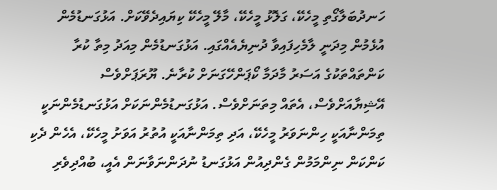ހަނދުބަލާގޯތި މީހެކޭ، ގަލޮޅު މީހެކޭ، މާލޭ މީހެކޭ ކިޔައިދެވޭކަށް. އަޅުގަނޑުމެން އުޅެމުން މިދަނީ ލާމެހިފައިވާ ދުނިޔެއެއްގައި. އަޅުގަނޑުމެން މިއަދު މިތާ ކުރާ ކަންތައްތަކުގެ އަސަރު މާދަމާ ކޯޕަންހޭގަނަށް ކުރާނެ. ޔޫރަޕަށްވެސް އޭޝިޔާއަށްވެސް، އެތައް މިތަނަށްވެސް. އަޅުގަނޑުމެންނަކަށް އަޅުގަނޑުމެންނަކީ ތިމަންނާއަކީ ހިންނަވަރު މީހެކޭ، އަދި ތިމަންނާއަކީ އުތުރު އަވަށު މީހެކޭ، އެހެން ދެކި ކަންކަން ނިންމަމުން ގެންދިއުން އަޅުގަނޑު ނުދަންނަވާނަން އެއީ، ބުއްދިވެރި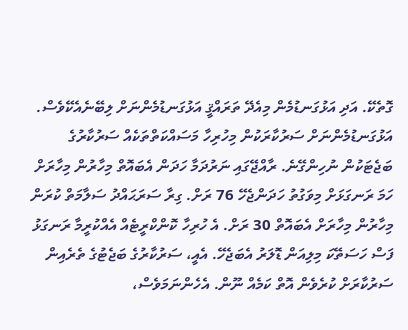ގޮތެކޭ. އަދި އަޅުގަނޑުމެން މިއެދޭ ތަރައްޤީ އަޅުގަނޑުމެންނަށް ލިބޭނެއެކޭވެސް.
އަޅުގަނޑުމެންނަށް ސަރުކާރަކުން މިހުރިހާ މަސައްކަތްތަކެއް ސަރުކާރުގެ ބަޖެޓަކުން ނުހިންގޭނެ. ރާއްޖޭގައި ނަރުދަމާ ހަދަން އެބައޮތް މިހާރުން މިހާރަށް ހަމަ ރަނގަޅަށް މިވަގުތު ހަދަންޖެހޭ 76 ރަށް. ގިރާ ސަރަޙައްދު ސަލާމަތް ކުރަން މިހާރުން މިހާރަށް އެބައޮތް 30 ރަށް. އެ ހުރިހާ ކޮންކްރީޓެއް އެއްކުރީމާ ރަނގަޅު ފަސް ހަސަތޭކަ މިލިއަން ޑޮލަރު އެބަޖެހޭ. އެއީ، ސަރުކާރުގެ ބަޖެޓުގެ ތެރެއިން ސަރުކާރަށް ކުރެވެން އޮތް ކަމެއް ނޫން. އެހެންނަމަވެސް،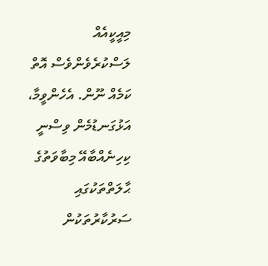މިއީކީއެއް ލަސްކުރެވެންވެސް އޮތް ކަމެއް ނޫން. އެހެންވީމާ، އަޅުގަނޑުމެން ވިސްނީ ކިހިނެއްބާއޭ މިބާވަތުގެ ޙާލަތްތަކުގައި ސަރުކާރުތަކުން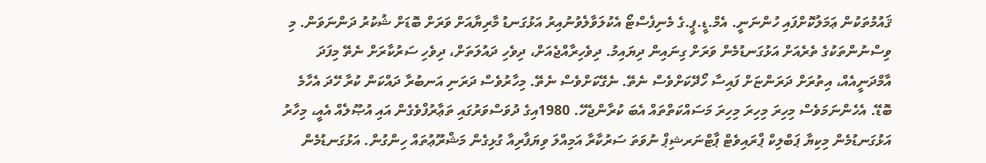ޤައުމުތަކުން ޢަމަލުކޮށްފައި ހުންނަނީ. އެމް.ޑީ.ޕީ.ގެ މެނިފެސްޓޯ އެކުލަވާލެވުނުއިރު އަޅުގަނޑު މާރިޔާއަށް ވަރަށް ބޮޑަށް ޝުކުރު ދަންނަވަން. މި ވިސްނުންތަކުގެ ތެރެއަށް އަޅުގަނޑުމެން ވަރަށް ގިނައިން ދިޔައިމު. ދިވެހިރާއްޖެއަށް، ދިވެހި ދައުލަތަށް، ދިވެހި ސަރުކާރަށް ނެތޭ މިފަދަ އާމްދަނީއެއް، އިތުރަށް ދަރަންޏަށް ފައިސާ ހޯދޭކަށްވެސް ނެތޭ. ނެގޭކަށްވެސް ނެތޭ. މިހާރުވެސް ދަރަނި އަނބުރާ ދައްކަން ކުރާ ހޭދަ އެހާމެ ބޮޑޭ. އެހެންނަމަވެސް މިހިރަ މިހިރަ މިހިރަ މަސައްކަތްތައް އެބަ ކުރާންޖެހޭ. 1980އިގެ ދުވަސްވަރުގައި ތަޢާރުފްވެގެން އައި އުޞޫލެއް އެއީ، މިހާރު އަޅުގަނޑުމެން މިކިޔާ ޕަބްލިކް ޕްރައިވެޓް ޕާޓްނަރޝިޕް ނުވަތަ ސަރުކާރާ އަމިއްލަ ވިޔަފާރިއާ ގުޅިގެން މަޝްރޫޢުތައް ހިންގުން. އަޅުގަނޑުމެން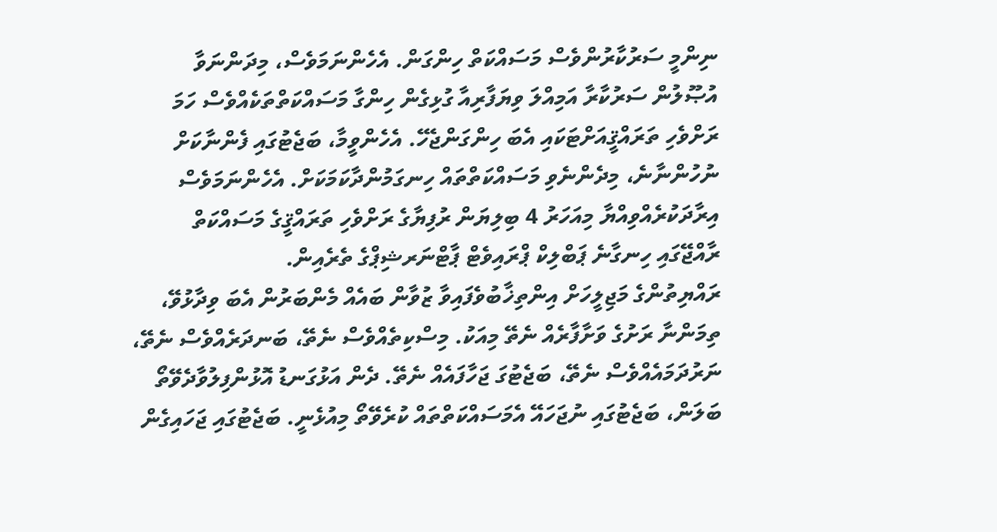ނިންމީ ސަރުކާރުންވެސް މަސައްކަތް ހިންގަން. އެހެންނަމަވެސް، މިދަންނަވާ އުޞޫލުން ސަރުކާރާ އަމިއްލަ ވިޔަފާރިއާ ގުޅިގެން ހިންގާ މަސައްކަތްތަކެއްވެސް ހަމަ ރަށްވެހި ތަރައްޤީއަށްޓަކައި އެބަ ހިންގަންޖެހޭ. އެހެންވީމާ، ބަޖެޓުގައި ފެންނާކަށް ނުހުންނާނެ، މިދެންނެވި މަސައްކަތްތައް ހިނގަމުންދާކަމަކަށް. އެހެންނަމަވެސް އިރާދަކުރެއްވިއްޔާ މިއަހަރު 4 ބިލިޔަން ރުފިޔާގެ ރަށްވެހި ތަރައްޤީގެ މަސައްކަތް ރާއްޖޭގައި ހިނގާނެ ޕަބްލިކް ޕްރައިވެޓް ޕާޓްނަރޝިޕްގެ ތެރެއިން.
ރައްޔިތުންގެ މަޖިލީހަށް އިންތިޚާބުވެފައިވާ ޒުވާން ބައެއް މެންބަރުން އެބަ ވިދާޅުވޭ، ތިމަންނާ ރަށުގެ ވަށާފާރެއް ނެތޭ މިއަކު. މިސްކިތެއްވެސް ނެތޭ، ބަނދަރެއްވެސް ނެތޭ، ނަރުދަމައެއްވެސް ނެތޭ، ބަޖެޓުގަ ޖަހާފައެއް ނެތޭ. ދެން އަޅުގަނޑު އޮޅުންފިލުވާދެވޭތޯ ބަލަން، ބަޖެޓުގައި ނުޖަހައޭ އެމަސައްކަތްތައް ކުރެވޭތޯ މިއުޅެނީ. ބަޖެޓުގައި ޖަހައިގެން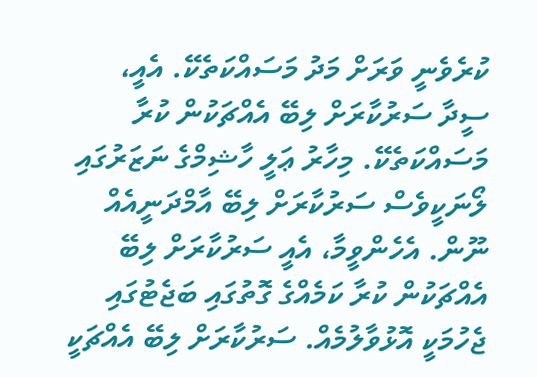ކުރެވެނީ ވަރަށް މަދު މަސައްކަތެކޭ. އެއީ، ސީދާ ސަރުކާރަށް ލިބޭ އެއްޗަކުން ކުރާ މަސައްކަތެކޭ. މިހާރު ޢަލީ ހާޝިމްގެ ނަޒަރުގައި ލޯނަކީވެސް ސަރުކާރަށް ލިބޭ އާމްދަނީއެއް ނޫން. އެހެންވީމާ، އެއީ ސަރުކާރަށް ލިބޭ އެއްޗަކުން ކުރާ ކަމެއްގެ ގޮތުގައި ބަޖެޓުގައި ޖެހުމަކީ އޮޅުވާލުމެއް. ސަރުކާރަށް ލިބޭ އެއްޗަކީ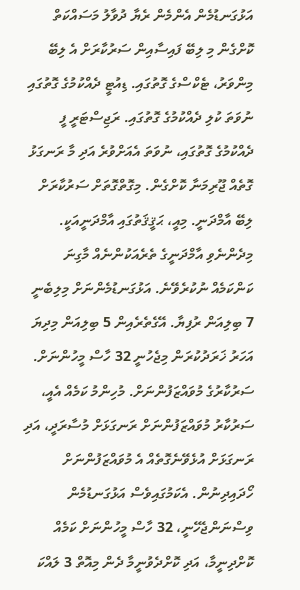އަޅުގަނޑުމެން އެންމެން ރެޔާ ދުވާލު މަސައްކަތް ކޮށްގެން މި ލިބޭ ފައިސާއިން ސަރުކާރަށް އެ ލިބޭ މިންވަރު، ޓެކްސްގެ ގޮތުގައި. ޑިއުޓީ ދެއްކުމުގެ ގޮތުގައި ނުވަތަ ކުލި ދެއްކުމުގެ ގޮތުގައި. ރަޖިސްޓަރީ ފީ ދެއްކުމުގެ ގޮތުގައި، ނުވަތަ އެއަށްވުރެ އަދި މާ ރަނގަޅު ގޮތެއް ޖޫރިމަނާ ކޮށްގެން. މިގޮތްގޮތަށް ސަރުކާރަށް ލިބޭ އާމްދަނީ. މިއީ، ޙަޤީޤަތުގައި އާމްދަނީއަކީ.
މިދެންނެވި އާމްދަނީގެ ތެރެއަކުންނެއް މާގިނަ ކަންކަމެއް ނުކުރެވޭނެ. އަޅުގަނޑުމެންނަށް މިލިބެނީ 7 ބިލިއަން ރުފިޔާ. އޭގެތެރެއިން 5 ބިލިއަން މިދިޔަ އަހަރު ޚަރަދުކުރަން މިޖެހުނީ 32 ހާސް މީހުންނަށް. ސަރުކާރުގެ މުވައްޒަފުންނަށް. މުހިންމު ކަމެއް އެއީ، ސަރުކާރު މުވައްޒަފުންނަށް ރަނގަޅަށް މުސާރަދީ، އަދި ރަނގަޅަށް އުޅެވޭނެގޮތެއް އެ މުވައްޒަފުންނަށް ހޯދައިދިނުން. އެކަމުގައިވެސް އަޅުގަނޑުމެން ވިސްނަންޖެހޭނީ، 32 ހާސް މީހުންނަށް ކަމެއް ކޮށްދިނީމާ، އަދި ކޮށްދެވުނީމާ ދެން މިއޮތް 3 ލައްކަ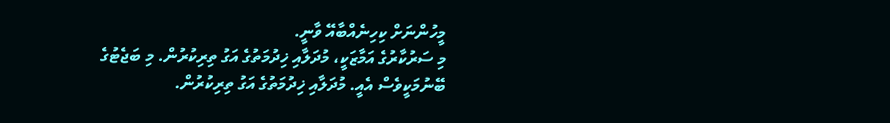މީހުންނަށް ކިހިނެއްބާއޭ ވާނީ.
މި ސަރުކާރުގެ އަމާޒަކީ، މުދަލާއި ޚިދުމަތުގެ އަގު ތިރިކުރުން. މި ބަޖެޓުގެ ބޭނުމަކީވެސް އެއީ. މުދަލާއި ޚިދުމަތުގެ އަގު ތިރިކުރުން.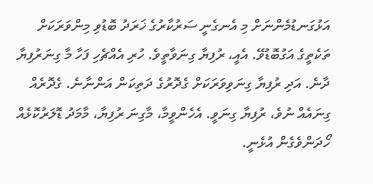އަޅުގަނޑުމެންނަށް މި އެނގެނީ ސަރުކާރުގެ ޚަރަދު ބޮޑުވި މިންވަރަކަށް ތަކެތީގެ އަގުބޮޑުވޭ. އެއީ، ރުފިޔާ ގިނަވާތީވެ. ހުރި އެއްޗެހި ފަހާ މާ ގިނަރުފިޔާ ދާނެ. އަދި ރުފިޔާ ގިނަވިވަރަކަށް ގެދޮރުގެ ދަތިކަން އަންނާނެ. ގެދޮރެއް ގިނައެއް ނުވެ، ރުފިޔާ ގިނަވީ. އެހެންވީމާ، މާގިނަ ރުފިޔާ، މާމަދު ޑޮލަރުކޮޅެއް ހޯދަންވެގެން އުޅެނީ.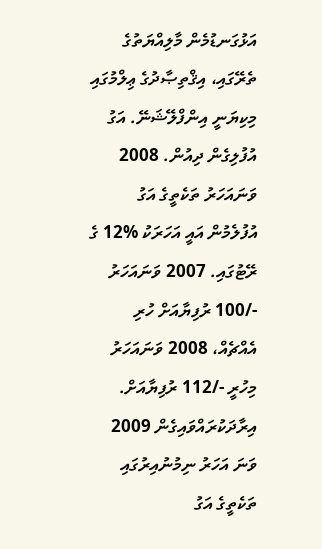އަޅުގަނޑުމެން މާލިއްޔަތުގެ ތެރޭގައި، އިޤްތިޞާދުގެ ޢިލްމުގައި މިކިޔަނީ އިންފްލޭޝަނޭ. އަގު އުފުލިގެން ދިއުން. 2008 ވަނައަހަރު ތަކެތީގެ އަގު އުފުލެމުން އައީ އަހަރަކު %12 ގެ ރޭޓުގައި. 2007 ވަނައަހަރު -/100 ރުފިޔާއަށް ހުރި އެއްޗެއް، 2008 ވަނައަހަރު މިހުރީ -/112 ރުފިޔާއަށް. އިރާދަކުރައްވައިގެން 2009 ވަނަ އަހަރު ނިމުނުއިރުގައި ތަކެތީގެ އަގު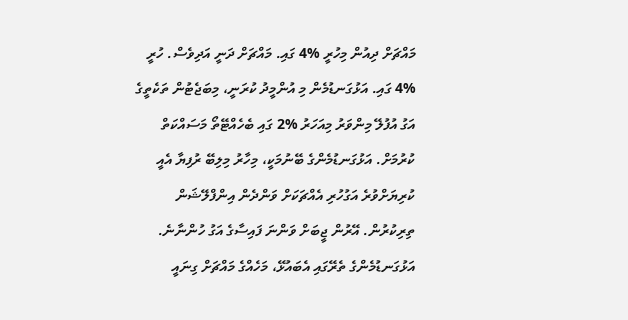މައްޗަށް ދިއުން މިހުރީ %4 ގައި. މައްޗަށް ދަނީ އަދިވެސް. ހުރީ %4 ގައި. އަޅުގަނޑުމެން މި އުންމީދު ކުރަނީ، މިބަޖެޓުން ތަކެތީގެ އަގު އުފުލޭ މިންވަރު މިއަހަރު %2 ގައި ބެހެއްޓޭތޯ މަސައްކަތް ކުރުމަށް. އަޅުގަނޑުމެންގެ ބޭނުމަކީ، މިހާރު މިލިބޭ ރުފިޔާ އެއީ ކުރިޔަށްވުރެ އަގުހުރި އެއްޗަކަށް ވަންދެން އިންފްލޭޝަން ތިރިކުރުން. އޭރުން ޖީބަށް ވަންނަ ފައިސާގެ އަގު ހުންނާނެ. އަޅުގަނޑުމެންގެ ތެރޭގައި އެބައުޅޭ، މަހެއްގެ މައްޗަށް ގިނައީ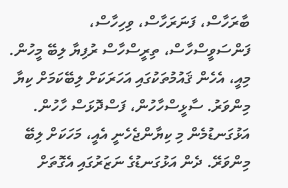ބާރަހާސް، ފަނަރަހާސް، ވިހިހާސް، ފަންސަވީސްހާސް، ތިރީސްހާސް ރުފިޔާ ލިބޭ މީހުން. މިއީ، އެހެން ޤައުމުތަކުގައި އަހަރަކަށް ލިބޭކަމަށް ކިޔާ މިންވަރު. ސާޅީސްހާހުން، ފަސްދޮޅަސް ހާހުން. އަޅުގަނޑުމެން މި ކިޔާންޖެހެނީ އެއީ، މަހަކަށް ލިބޭ މިންވަރޭ. ދެން އަޅުގަނޑުގެ ނަޒަރުގައި އެގޮތަށް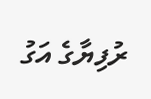ރުފިޔާގެ އަގު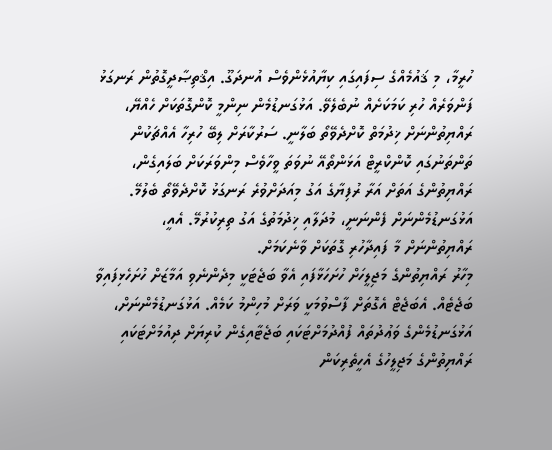ހުރީމާ، މި ޤައުމެއްގެ ސިފައިގައި ކިޔާއުޅެންވެސް އުނދަގޫ. އިޤްތިޞާދީގޮތުން ރަނގަޅު ފަންވަރެއް ހުރި ކަމަކަށެއް ނުބެލެވޭ. އަޅުގަނޑުމެން ނިންމީ ކޮންގޮތަކަށް ހެއްޔޭ، ރައްޔިތުންނަށް ޚިދުމަތް ކޮށްދެވޭތޯ ބަލާނީ. ސަރުކާރަށް ލިބޭ ހުރިހާ އެއްޗަކުން ތަންތަނުގައި ކޮންކްރީޓް އަޅަންތޯއޭ ނުވަތަ ވީހާވެސް މިންވަރަކަށް ބަލައިގެން، ރައްޔިތުންގެ އަތަށް އަރާ ރުފިޔާގެ އަގު މިއަދަށްވުރެ ރަނގަޅު ކޮށްދެވޭތޯ ބެލުމޭ. އަޅުގަނޑުމެންނަށް ފެންނަނީ، މުދަލާއި ޚިދުމަތުގެ އަގު ތިރިކުރުމޭ. އެއީ، ރައްޔިތުންނަށް މާ ފައިދާހުރި ގޮތަކަށް ވާނެކަމަށް.
މިހާރު ރައްޔިތުންގެ މަޖިލީހަށް ހުށަހަޅާފައި އެވާ ބަޖެޓަކީ މިދެންނެވި އަމާޒަށް ހުށަހެޅިފައިވާ ބަޖެޓެއް. އެބަޖެޓް އެގޮތަށް ފާސްވުމަކީ ވަރަށް މުހިންމު ކަމެއް. އަޅުގަނޑުމެންނަށް، އަޅުގަނޑުމެންގެ ވަޢުދުތައް ފުއްދުމަށްޓަކައި ބަޖެޓާއިގެން ކުރިޔަށް ދިއުމަށްޓަކައި ރައްޔިތުންގެ މަޖިލީހުގެ އެހީތެރިކަން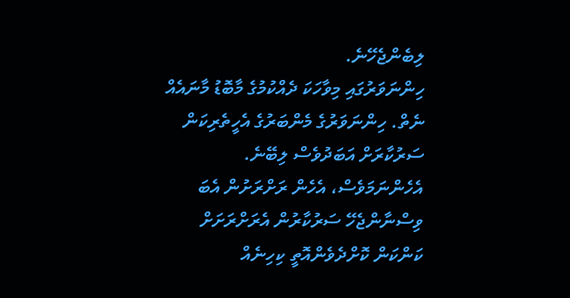ލިބެންޖެހޭނެ.
ހިންނަވަރުގައި މިވާހަކަ ދެއްކުމުގެ މާބޮޑު މާނައެއް ނެތް. ހިންނަވަރުގެ މެންބަރުގެ އެހީތެރިކަން ސަރުކާރަށް އަބަދުވެސް ލިބޭނެ. އެހެންނަމަވެސް، އެހެން ރަށްރަށުން އެބަ ވިސްނާންޖެހޭ ސަރުކާރުން އެރަށްރަށަށް ކަންކަން ކޮށްދެވެންއޮތީ ކިހިނެއް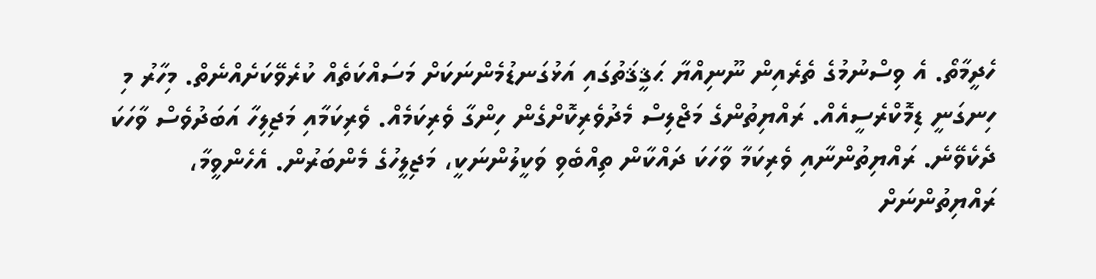ހެދީމާތޯ. އެ ވިސްނުމުގެ ތެރެއިން ނޫނިއްޔާ ޙަޤީޤަތުގައި އަޅުގަނޑުމެންނަކަށް މަސައްކަތެއް ކުރެވޭކަށެއްނެތް. މިހާރު މި ހިނގަނީ ޑިމޮކްރެސީއެއް. ރައްޔިތުންގެ މަޖްލިސް މެދުވެރިކޮށްގެން ހިންގާ ވެރިކަމެއް. ވެރިކަމާއި މަޖިލިހާ އަބަދުވެސް ވާހަކަ ދެކެވޭނެ. ރައްޔިތުންނާއި ވެރިކަމާ ވާހަކަ ދައްކާން ތިއްބެވި ވަކީލުންނަކީ، މަޖިލީހުގެ މެންބަރުން. އެހެންވީމާ، ރައްޔިތުންނަށް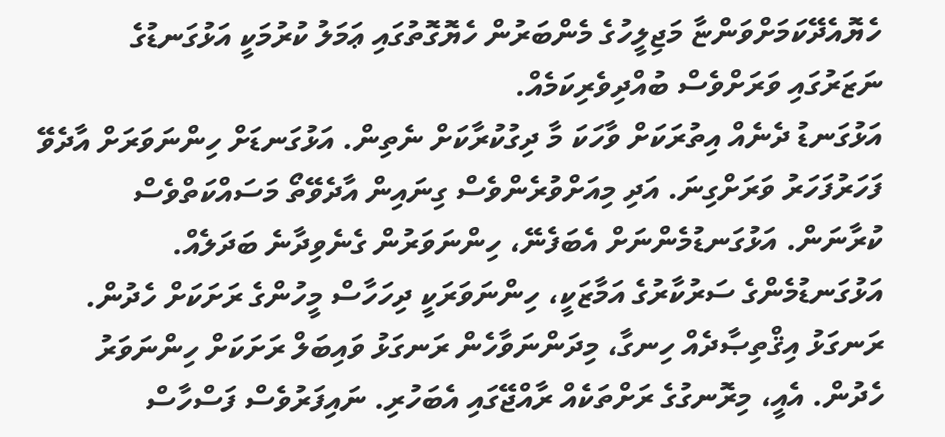ހެޔޮއެދޭކަމަށްވަންޏާ މަޖިލީހުގެ މެންބަރުން ހެޔޮގޮތުގައި ޢަމަލު ކުރުމަކީ އަޅުގަނޑުގެ ނަޒަރުގައި ވަރަށްވެސް ބުއްދިވެރިކަމެއް.
އަޅުގަނޑު ދެނެއް އިތުރަކަށް ވާހަކަ މާ ދިގުކުރާކަށް ނެތިން. އަޅުގަނޑަށް ހިންނަވަރަށް އާދެވޭ ފަހަރުފަހަރު ވަރަށްގިނަ. އަދި މިއަށްވުރެންވެސް ގިނައިން އާދެވޭތޯ މަސައްކަތްވެސް ކުރާނަން. އަޅުގަނޑުމެންނަށް އެބަފެނޭ، ހިންނަވަރުން ގެނެވިދާނެ ބަދަލެއް. އަޅުގަނޑުމެންގެ ސަރުކާރުގެ އަމާޒަކީ، ހިންނަވަރަކީ ދިހަހާސް މީހުންގެ ރަށަކަށް ހެދުން. ރަނގަޅު އިޤްތިޞާދެއް ހިނގާ، މިދަންނަވާހެން ރަނގަޅު ވައިބަލް ރަށަކަށް ހިންނަވަރު ހެދުން. އެއީ، މިރޮނގުގެ ރަށްތަކެއް ރާއްޖޭގައި އެބަހުރި. ނައިފަރުވެސް ފަސްހާސް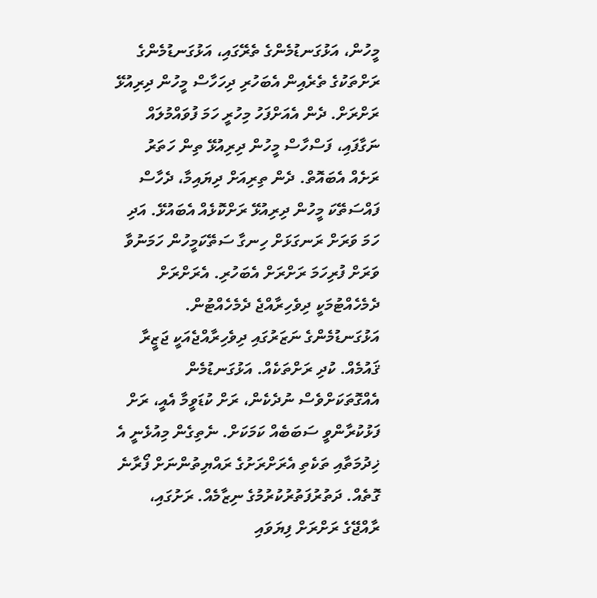މީހުން، އަޅުގަނޑުމެންގެ ތެރޭގައި، އަޅުގަނޑުމެންގެ ރަށްތަކުގެ ތެރެއިން އެބަހުރި ދިހަހާސް މީހުން ދިރިއުޅޭ ރަށްރަށް. ދެން އެއަށްފަހު މިހުރީ ހަމަ ފުވައްމުލައް ނަގާފައި، ފަސްހާސް މީހުން ދިރިއުޅޭ ތިން ހަތަރު ރަށެއް އެބައޮތް. ދެން ތިރިއަށް ދިޔައިމާ، ދެހާސް ފައްސަތޭކަ މީހުން ދިރިއުޅޭ ރަށްކޮޅެއް އެބައުޅޭ. އަދި ހަމަ ވަރަށް ރަނގަޅަށް ހިނގާ ސަތޭކަމީހުން ހަމަނުވާ ވަރަށް ފުރިހަމަ ރަށްރަށް އެބަހުރި. އެރަށްރަށް ދެމެހެއްޓުމަކީ ދިވެހިރާއްޖެ ދެމެހެއްޓުން. އަޅުގަނޑުމެންގެ ނަޒަރުގައި ދިވެހިރާއްޖެއަކީ ޖަޒީރާ ޤައުމެއް. ކުދި ރަށްތަކެއް. އަޅުގަނޑުމެން އެއްގޮތަކަށްވެސް ނުދެކެން، ރަށް ކުޑަވީމާ އެއީ، ރަށް ފަޅުކުރާންވީ ސަބަބެއް ކަމަކަށް. ނެތިގެން މިއުޅެނީ އެ ޚިދުމަތާއި ތަކެތި އެރަށްރަށުގެ ރައްޔިތުންނަށް ފޯރާނެ ގޮތެއް. ދަތުރުފަތުރުކުރުމުގެ ނިޒާމެއް. ރަށުގައި، ރާއްޖޭގެ ރަށްރަށް ފިޔަވައި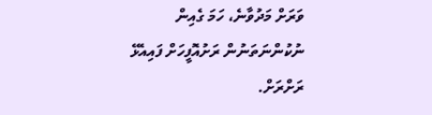ވަރަށް މަދުވާނެ، ހަމަ ގެއިން ނުކުންނަތަނުން ރަށުއޮފީހަށް ފައިއެޅޭ ރަށްރަށް.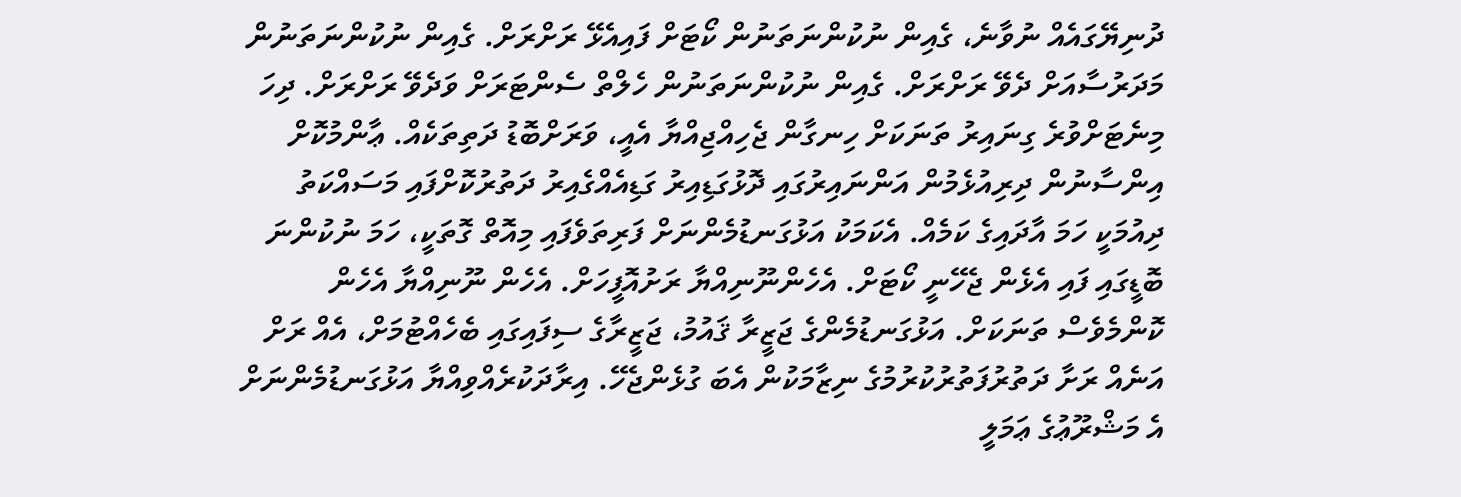ދުނިޔޭގައެއް ނުވާނެ، ގެއިން ނުކުންނަތަނުން ކޯޓަށް ފައިއެޅޭ ރަށްރަށް. ގެއިން ނުކުންނަތަނުން މަދަރުސާއަށް ދެވޭ ރަށްރަށް. ގެއިން ނުކުންނަތަނުން ހެލްތް ސެންޓަރަށް ވަދެވޭ ރަށްރަށް. ދިހަ މިނެޓަށްވުރެ ގިނައިރު ތަނަކަށް ހިނގާން ޖެހިއްޖިއްޔާ އެއީ، ވަރަށްބޮޑު ދަތިތަކެއް. ޢާންމުކޮށް އިންސާނުން ދިރިއުޅެމުން އަންނައިރުގައި ދޮޅުގަޑިއިރު ގަޑިއެއްގެއިރު ދަތުރުކޮށްފައި މަސައްކަތު ދިއުމަކީ ހަމަ އާދައިގެ ކަމެއް. އެކަމަކު އަޅުގަނޑުމެންނަށް ފަރިތަވެފައި މިއޮތް ގޮތަކީ، ހަމަ ނުކުންނަ ބޮޑީގައި ފައި އެޅެން ޖެހޭނީ ކޯޓަށް. އެހެންނޫނިއްޔާ ރަށުއޮފީހަށް. އެހެން ނޫނިއްޔާ އެހެން ކޮންމެވެސް ތަނަކަށް. އަޅުގަނޑުމެންގެ ޖަޒީރާ ޤައުމު، ޖަޒީރާގެ ސިފައިގައި ބެހެއްޓުމަށް، އެއް ރަށް އަނެއް ރަށާ ދަތުރުފަތުރުކުރުމުގެ ނިޒާމަކުން އެބަ ގުޅެންޖެހޭ. އިރާދަކުރެއްވިއްޔާ އަޅުގަނޑުމެންނަށް އެ މަޝްރޫޢުގެ ޢަމަލީ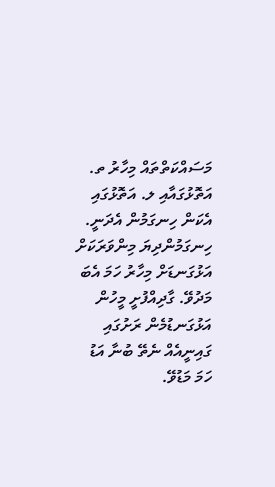މަސައްކަތްތައް މިހާރު ތ. އަތޮޅުގައާއި ލ. އަތޮޅުގައި އެކަން ހިނގަމުން އެދަނީ. ހިނގަމުންދިޔަ މިންވަރަކަށް އަޅުގަނޑަށް މިހާރު ހަމަ އެބަ މަދުވޭ. ގާދިއްފުށީ މީހުން އަޅުގަނޑުމެން ރަށުގައި ގައިނީއެއް ނެތޭ ބުނާ އަޑު ހަމަ މަޑުވޭ.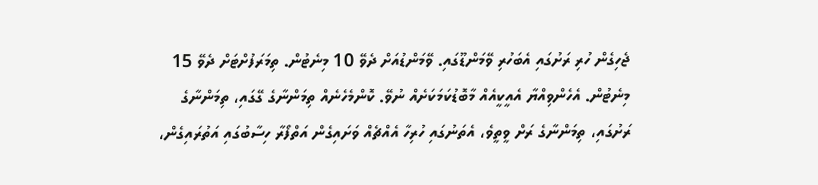ޖެހިގެން ހުރި ރަށުގައި އެބަހުރި ވޭމަންޑޫގައި. ވޭމަންޑުއަށް ދެވޭ 10 މިނެޓުން. ތިމަރަފުށްޓަށް ދެވޭ 15 މިނެޓުން. އެހެންވިއްޔާ އެއީކީއެއް މާބޮޑުކަމަކަށެއް ނުވޭ. ކޮންމެހެނެއް ތިމަންނާގެ ގޭގައި، ތިމަންނާގެ ރަށުގައި، ތިމަންނާގެ ރަށް ވީތީވެ، އެތަނުގައި ހުރިހާ އެއްޗެއް ވަށައިގެން އަތްފޯރާ ހިސާބުގައި އަތުރައިގެން،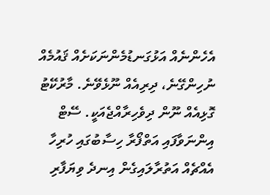އެހެންނެއް އަޅުގަނޑުމެންނަކަށެއް ޤައުމެއް ނުހިންގޭނެ، ދިރިއެއް ނޫޅެވޭނެ. މާރުކޭޓު ގޮޅިއެއް ނޫން ދިވެހިރާއްޖެއަކީ. ސޭޓް އިންނަވާފައި އަތްފޯރާ ހިސާބުގައި ހުރިހާ އެއްޗެއް އަތުރާލައިގެން އިނދެ ވިޔަފާރި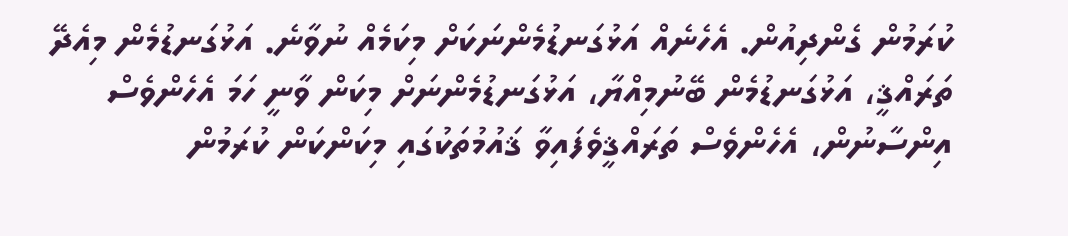ކުރަމުން ގެންދިއުން. އެހެނެއް އަޅުގަނޑުމެންނަކަށް މިކަމެއް ނުވާނެ. އަޅުގަނޑުމެން މިއެދޭ ތަރައްޤީ، އަޅުގަނޑުމެން ބޭނުމިއްޔާ، އަޅުގަނޑުމެންނަށް މިކަން ވާނީ ހަމަ އެހެންވެސް އިންސާނުން، އެހެންވެސް ތަރައްޤީވެފައިވާ ޤައުމުތަކުގައި މިކަންކަން ކުރަމުން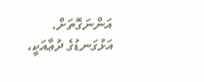އަންނަގޮތަށް.
އަޅުގަނޑުގެ ދުޢާއަކީ،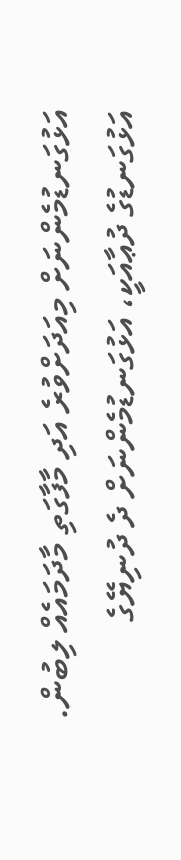އަޅުގަނޑުމެންނަށް މިއަދަށްވުރެ އަދި މާފާގަތި މާދަމައެއް ލިބުން. އަޅުގަނޑުގެ ދުޢާއަކީ، އަޅުގަނޑުމެންނަށް ދެ ދުނިޔޭގެ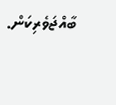ބާއްޖަވެރިކަން.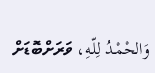وَالحْمْـدُ لِلّـهِ، ވަރަށްބޮޑަށް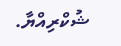ޝުކްރިއްޔާ.